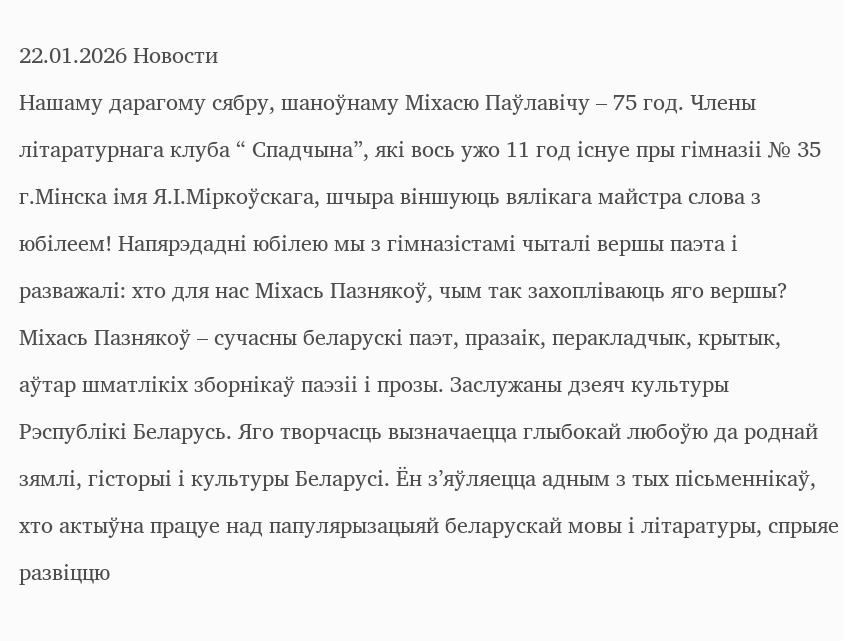22.01.2026 Новости
Нашаму дарагому сябру, шаноўнаму Міхасю Паўлавічу – 75 год. Члены літаратурнага клуба “ Спадчына”, які вось ужо 11 год існуе пры гімназіі № 35 г.Мінска імя Я.І.Міркоўскага, шчыра віншуюць вялікага майстра слова з юбілеем! Напярэдадні юбілею мы з гімназістамі чыталі вершы паэта і разважалі: хто для нас Міхась Пазнякоў, чым так захопліваюць яго вершы?
Міхась Пазнякоў – сучасны беларускі паэт, празаік, перакладчык, крытык, аўтар шматлікіх зборнікаў паэзіі і прозы. Заслужаны дзеяч культуры Рэспублікі Беларусь. Яго творчасць вызначаецца глыбокай любоўю да роднай зямлі, гісторыі і культуры Беларусі. Ён з’яўляецца адным з тых пісьменнікаў, хто актыўна працуе над папулярызацыяй беларускай мовы і літаратуры, спрыяе развіццю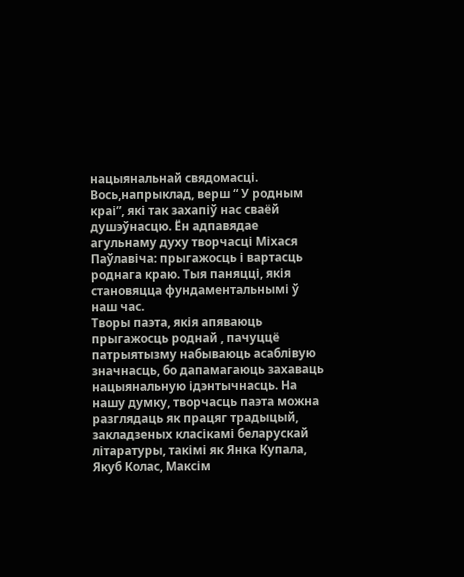нацыянальнай свядомасці. Вось,напрыклад, верш “ У родным краі”, які так захапіў нас сваёй душэўнасцю. Ён адпавядае агульнаму духу творчасці Міхася Паўлавіча: прыгажосць і вартасць роднага краю. Тыя паняцці, якія становяцца фундаментальнымі ў наш час.
Творы паэта, якія апяваюць прыгажосць роднай , пачуццё патрыятызму набываюць асаблівую значнасць, бо дапамагаюць захаваць нацыянальную ідэнтычнасць. На нашу думку, творчасць паэта можна разглядаць як працяг традыцый, закладзеных класікамі беларускай літаратуры, такімі як Янка Купала, Якуб Колас, Максім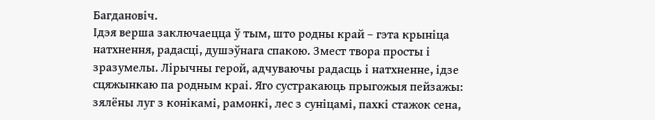Багдановіч.
Ідэя верша заключаецца ў тым, што родны край – гэта крыніца натхнення, радасці, душэўнага спакою. Змест твора просты і зразумелы. Лірычны герой, адчуваючы радасць і натхненне, ідзе сцяжынкаю па родным краі. Яго сустракаюць прыгожыя пейзажы: зялёны луг з конікамі, рамонкі, лес з суніцамі, пахкі стажок сена,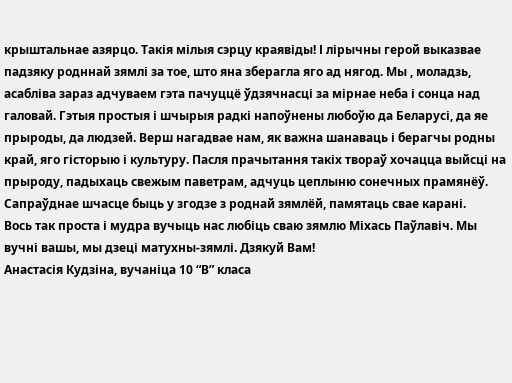крыштальнае азярцо. Такія мілыя сэрцу краявіды! І лірычны герой выказвае падзяку родннай зямлі за тое, што яна зберагла яго ад нягод. Мы , моладзь, асабліва зараз адчуваем гэта пачуццё ўдзячнасці за мірнае неба і сонца над галовай. Гэтыя простыя і шчырыя радкі напоўнены любоўю да Беларусі, да яе прыроды, да людзей. Верш нагадвае нам, як важна шанаваць і берагчы родны край, яго гісторыю і культуру. Пасля прачытання такіх твораў хочацца выйсці на прыроду, падыхаць свежым паветрам, адчуць цеплыню сонечных прамянёў. Сапраўднае шчасце быць у згодзе з роднай зямлёй, памятаць свае карані.
Вось так проста і мудра вучыць нас любіць сваю зямлю Міхась Паўлавіч. Мы вучні вашы, мы дзеці матухны-зямлі. Дзякуй Вам!
Анастасія Кудзіна, вучаніца 10 “В” класа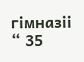гімназіі “ 35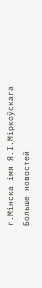г.Мінска імя Я.І.Міркоўскага
Больше новостей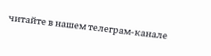читайте в нашем телеграм-канале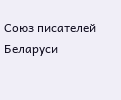Союз писателей Беларуси